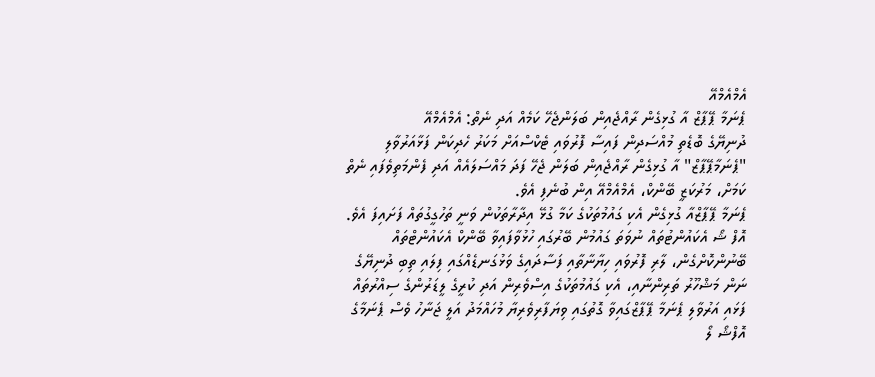އެމްއެމްއޭ
ޕެނަމާ ޕޭޕާޒް އާ ގުޅިގެން ރާއްޖެއިން ބަލަންޖެހޭ ކަމެއް އަދި ނެތް: އެމްއެމްއޭ
ދުނިޔޭގެ ބޮޑެތި މުއްސަދިން ފައިސާ ފޮރުވައި ޓެކްސްއަށް މަކަރު ހެދިކަން ފަޅާއަރުވާލި "ޕެނަމާޕޭޕާޒް" އާ ގުޅިގެން ރާއްޖެއިން ބަލަން ޖެހޭ ފަދަ މައްސަލައެއް އަދި ފެންމަތިވެފައި ނެތް ކަމަށް، މަރުކަޒީ ބޭންކް، އެމްއެމްއޭ އިން ބުނެފި އެވެ.
ޕެނަމާ ޕޭޕާޒްއާ ގުޅިގެން އެކި ގައުމުތަކުގެ ކަމާ ގުޅޭ އިދާރާތަކުން ވަނީ ތަހުގީގުތައް ފަށައިފަ އެވެ.
އޮފް ޝޯ އެކައުންޓުތައް ނުވަތަ ގައުމުން ބޭރުގައި ހުޅުވާފައިވާ ބޭންކް އެކައުންޓްތައް ބޭނުންކޮށްގެން، ލާރި ފޮރުވައި ހިޔާނާތާއި ފަސާދައިގެ ވަޅުގަނޑެއްގައި ފިލައި ތިބި ދުނިޔޭގެ ނަން މަޝްހޫރު ތަރިންނާއި، އެކި ގައުމުތަކުގެ އިސްވެރިން އަދި ކުރީގެ ލީޑަރުންގެ ސިއްރުތައް ފަޅައި އަރުވާލި ޕެނަމާ ޕޭޕާޒްގައިވާ ގޮތުގައި ވިޔަފާރިވެރިޔާ މުހައްމަދު އަލީ ޖަނާހު ވެސް ޕެނަމާގެ އޮފްޝޯ ލޯ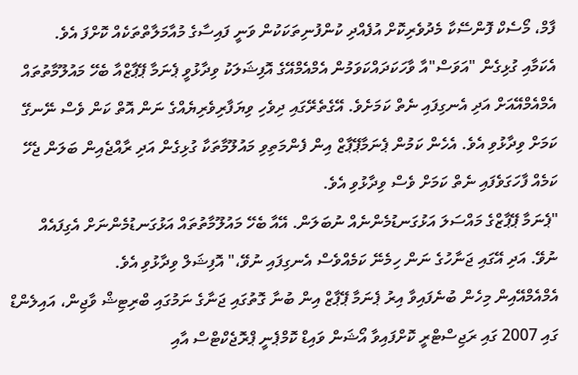ފާމް، މޯސެކް ފޮންސޭކާ މެދުވެރިކޮށް އުފެއްދި ކުންފުނިތަކަކުން ވަނީ ފައިސާގެ މުއާމަލާތްތަކެއް ކޮށްފަ އެވެ.
އެކަމާއި ގުޅިގެން "އަވަސް"އާ ވާހަކަދައްކަވަމުން އެމްއެމްއޭގެ އޮފިޝަލަކު ވިދާޅުވީ ޕެނަމާ ޕޭޕާޒްއާ ބެހޭ މައުލޫމާތުތައް އެމްއެމްއޭއަށް އަދި އެނގިފައި ނެތް ކަމަށެވެ. އޭގެތެރޭގައި ދިވެހި ވިޔަފާރިވެރިޔެއްގެ ނަން އޮތް ކަން ވެސް ނޭނގޭ ކަމަށް ވިދާޅުވި އެވެ. އެހެން ކަމުން ޕެނަމާޕޭޕާޒް އިން ފެންމަތިވި މައުލޫމާތަކާ ގުޅިގެން އަދި ރާއްޖެއިން ބަލަން ޖެހޭ ކަމެއް ފާހަގަވެފައި ނެތް ކަމަށް ވެސް ވިދާޅުވި އެވެ.
"ޕެނަމާ ޕޭޕާޒްގެ މައްސަލަ އަޅުގަނޑުމެންނެއް ނުބަލަން. އޭއާ ބެހޭ މައުލޫމާތުތައް އަޅުގަނޑުމެންނަށް އެގިފައެއް ނުވޭ. އަދި އޭގައި ޖަނާހުގެ ނަން ހިމެނޭ ކަމެއްވެސް އެނގިފައި ނުވޭ،" އޮފިޝަލް ވިދާޅުވި އެވެ.
އެމްއެމްއޭއިން މިހެން ބުނެފައިވާ އިރު ޕެނަމާ ޕޭޕާޒް އިން ބުނާ ގޮތުގައި ޖަނާގެ ނަމުގައި ބްރިޓިޝް ވާޖިން، އައިލެންޑް ގައި 2007 ގައި ރަޖިސްޓްރީ ކޮށްފައިވާ އޯޝަން ވައިޑް ކޮމްޕެނީ ޕްރޮޖެކްޓްސް އާއި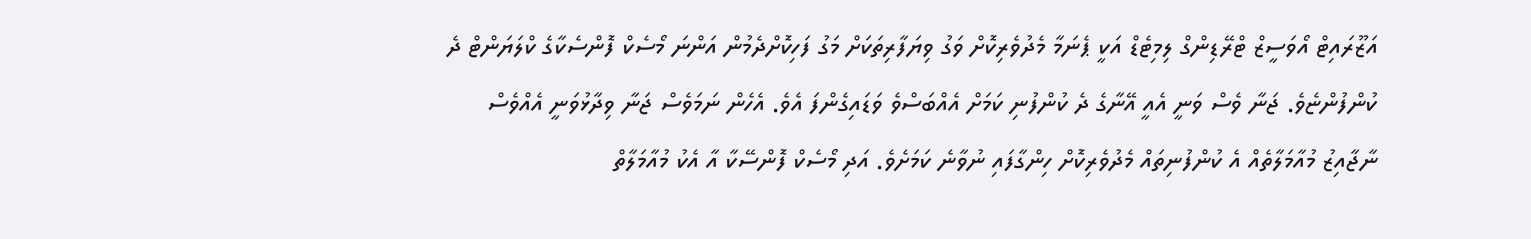އަޒޫރައިޓް އޯވަސީޒް ޓްރޭޑިންގް ލިމިޓެޑް އަކީ ޕެނަމާ މެދުވެރިކޮށް ވަގު ވިޔަފާރިތަކަށް މަގު ފަހިކޮށްދެމުން އަންނަ މޯސެކް ފޮންސެކާގެ ކްލަޔަންޓް ދެ ކުންފުންޏެވެ. ޖަނާ ވެސް ވަނީ އެއީ އޭނާގެ ދެ ކުންފުނި ކަމަށް އެއްބަސްވެ ވަޑައިގެންފަ އެވެ. އެހެން ނަމަވެސް ޖަނާ ވިދާޅުވަނީ އެއްވެސް ނާޖާއިޒު މުއާމަލާތެއް އެ ކުންފުނިތައް މެދުވެރިކޮށް ހިންގާފައި ނުވާނެ ކަމަށެވެ. އަދި މޯސެކް ފޮންސޭކާ އާ އެކު މުއާމަލާތް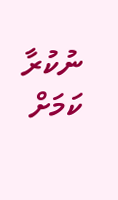ނުކުރާ ކަމަށް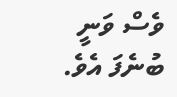ވެސް ވަނީ ބުނެފަ އެވެ.